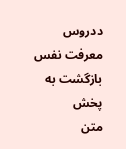ددروس معرفت نفس
بازگشت به پخش
متن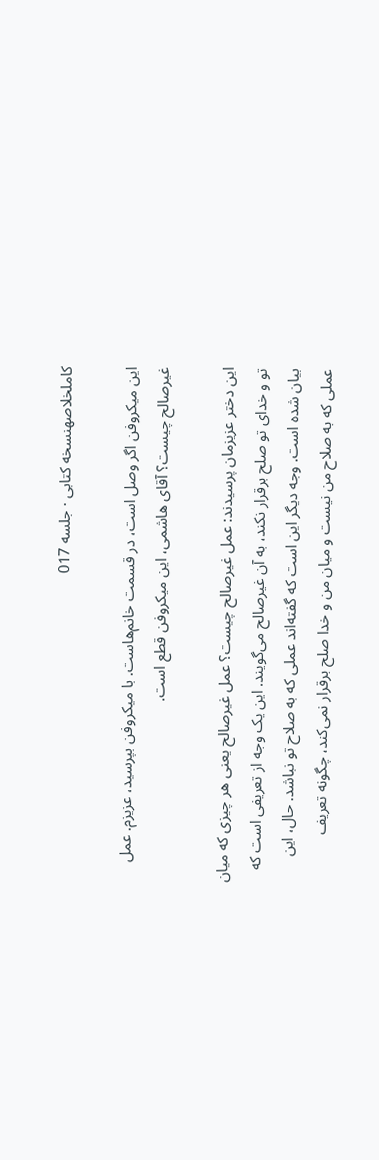کاملخلاصهنسخه کتابی · جلسه 017

این میکروفن اگر وصل است، در قسمت خانم‌هاست. با میکروفن بپرسید، عزیزم. عمل غیرصالح چیست؟ آقای هاشمی، این میکروفن قطع است.

این دختر عزیزمان پرسیدند: عمل غیرصالح چیست؟ عمل غیرصالح یعنی هر چیزی که میان تو و خدای تو صلح برقرار نکند، به آن غیرصالح می‌گویند. این یک وجه از تعریفی است که بیان شده است. وجه دیگر این است که گفته‌اند عملی که به صلاح تو نباشد. حال، این عملی که به صلاح من نیست و میان من و خدا صلح برقرار نمی‌کند، چگونه تعریف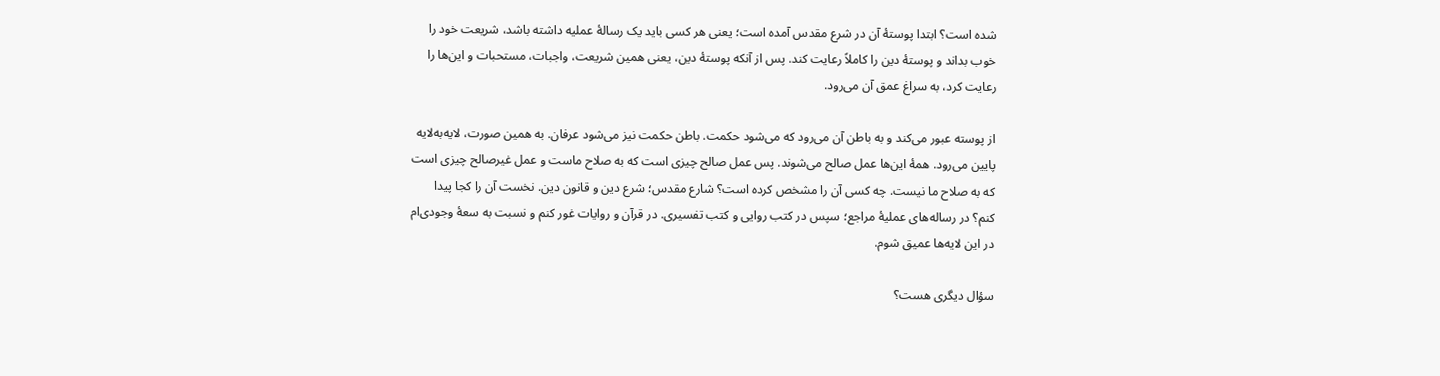شده است؟ ابتدا پوستهٔ آن در شرع مقدس آمده است؛ یعنی هر کسی باید یک رسالهٔ عملیه داشته باشد، شریعت خود را خوب بداند و پوستهٔ دین را کاملاً رعایت کند. پس از آنکه پوستهٔ دین، یعنی همین شریعت، واجبات، مستحبات و این‌ها را رعایت کرد، به سراغ عمق آن می‌رود.

از پوسته عبور می‌کند و به باطن آن می‌رود که می‌شود حکمت. باطن حکمت نیز می‌شود عرفان. به همین صورت، لایه‌به‌لایه پایین می‌رود. همهٔ این‌ها عمل صالح می‌شوند. پس عمل صالح چیزی است که به صلاح ماست و عمل غیرصالح چیزی است که به صلاح ما نیست. چه کسی آن را مشخص کرده است؟ شارع مقدس؛ شرع دین و قانون دین. نخست آن را کجا پیدا کنم؟ در رساله‌های عملیهٔ مراجع؛ سپس در کتب روایی و کتب تفسیری. در قرآن و روایات غور کنم و نسبت به سعهٔ وجودی‌ام در این لایه‌ها عمیق شوم.

سؤال دیگری هست؟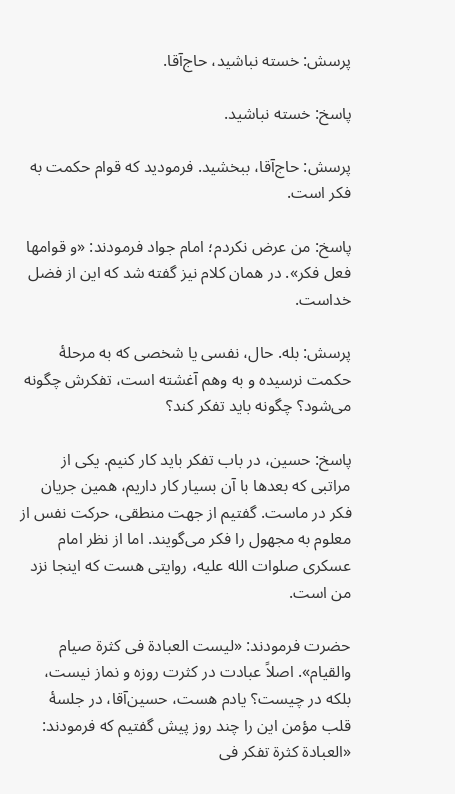پرسش: خسته نباشید، حاج‌آقا.

پاسخ: خسته نباشید.

پرسش: حاج‌آقا، ببخشید. فرمودید که قوام حکمت به فکر است.

پاسخ: من عرض نکردم؛ امام جواد فرمودند: «و قوامها فعل فکر». در همان کلام نیز گفته شد که این از فضل خداست.

پرسش: بله. حال، نفسی یا شخصی که به مرحلهٔ حکمت نرسیده و به وهم آغشته است، تفکرش چگونه می‌شود؟ چگونه باید تفکر کند؟

پاسخ: حسین، در باب تفکر باید کار کنیم. یکی از مراتبی که بعدها با آن بسیار کار داریم، همین جریان فکر در ماست. گفتیم از جهت منطقی، حرکت نفس از معلوم به مجهول را فکر می‌گویند. اما از نظر امام عسکری صلوات الله علیه، روایتی هست که اینجا نزد من است.

حضرت فرمودند: «لیست العبادة فی کثرة صيام والقیام». اصلاً عبادت در کثرت روزه و نماز نیست، بلکه در چیست؟ یادم هست، حسین‌آقا، در جلسهٔ قلب مؤمن این را چند روز پیش گفتیم که فرمودند: «العبادة کثرة تفکر فی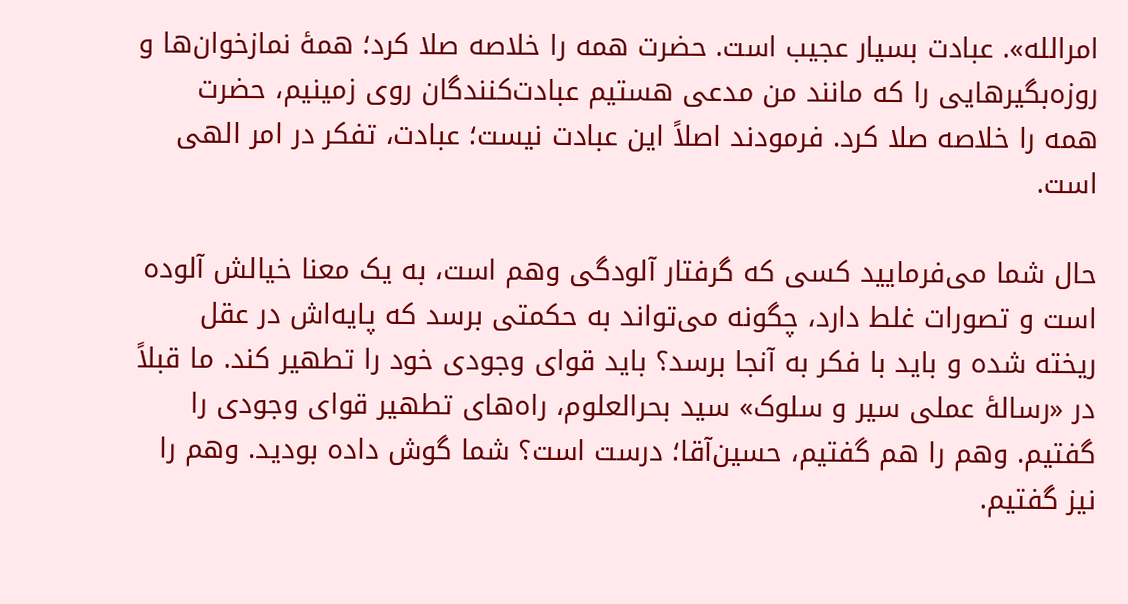امرالله». عبادت بسیار عجیب است. حضرت همه را خلاصه صلا کرد؛ همهٔ نمازخوان‌ها و روزه‌بگیرهایی را که مانند من مدعی هستیم عبادت‌کنندگان روی زمینیم، حضرت همه را خلاصه صلا کرد. فرمودند اصلاً این عبادت نیست؛ عبادت، تفکر در امر الهی است.

حال شما می‌فرمایید کسی که گرفتار آلودگی وهم است، به یک معنا خیالش آلوده است و تصورات غلط دارد، چگونه می‌تواند به حکمتی برسد که پایه‌اش در عقل ریخته شده و باید با فکر به آنجا برسد؟ باید قوای وجودی خود را تطهیر کند. ما قبلاً در «رسالهٔ عملی سیر و سلوک» سید بحرالعلوم، راه‌های تطهیر قوای وجودی را گفتیم. وهم را هم گفتیم، حسین‌آقا؛ درست است؟ شما گوش داده بودید. وهم را نیز گفتیم.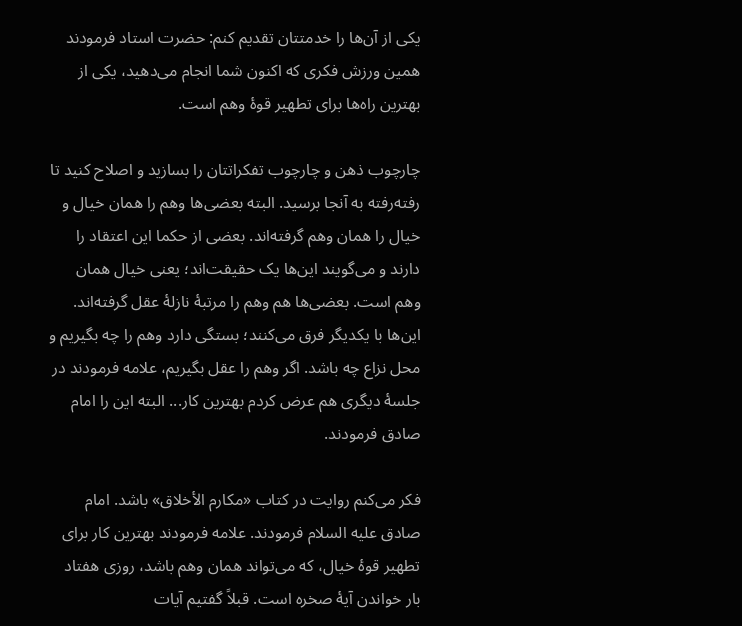یکی از آن‌ها را خدمتتان تقدیم کنم: حضرت استاد فرمودند همین ورزش فکری که اکنون شما انجام می‌دهید، یکی از بهترین راه‌ها برای تطهیر قوهٔ وهم است.

چارچوب ذهن و چارچوب تفکراتتان را بسازید و اصلاح کنید تا رفته‌رفته به آنجا برسید. البته بعضی‌ها وهم را همان خیال و خیال را همان وهم گرفته‌اند. بعضی از حکما این اعتقاد را دارند و می‌گویند این‌ها یک حقیقت‌اند؛ یعنی خیال همان وهم است. بعضی‌ها هم وهم را مرتبهٔ نازلهٔ عقل گرفته‌اند. این‌ها با یکدیگر فرق می‌کنند؛ بستگی دارد وهم را چه بگیریم و محل نزاع چه باشد. اگر وهم را عقل بگیریم، علامه فرمودند در جلسهٔ دیگری هم عرض کردم بهترین کار... البته این را امام صادق فرمودند.

فکر می‌کنم روایت در کتاب «مکارم الأخلاق» باشد. امام صادق علیه السلام فرمودند. علامه فرمودند بهترین کار برای تطهیر قوهٔ خیال، که می‌تواند همان وهم باشد، روزی هفتاد بار خواندن آیهٔ صخره است. قبلاً گفتیم آیات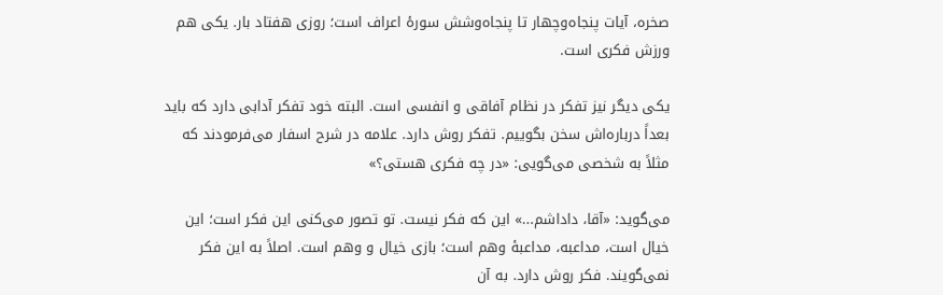صخره، آیات پنجاه‌وچهار تا پنجاه‌وشش سورهٔ اعراف است؛ روزی هفتاد بار. یکی هم ورزش فکری است.

یکی دیگر نیز تفکر در نظام آفاقی و انفسی است. البته خود تفکر آدابی دارد که باید بعداً درباره‌اش سخن بگوییم. تفکر روش دارد. علامه در شرح اسفار می‌فرمودند که مثلاً به شخصی می‌گویی: «در چه فکری هستی؟»

می‌گوید: «آقا، داداشم...» این که فکر نیست. تو تصور می‌کنی این فکر است؛ این خیال است، مداعبه، مداعبهٔ وهم است؛ بازی خیال و وهم است. اصلاً به این فکر نمی‌گویند. فکر روش دارد. به آن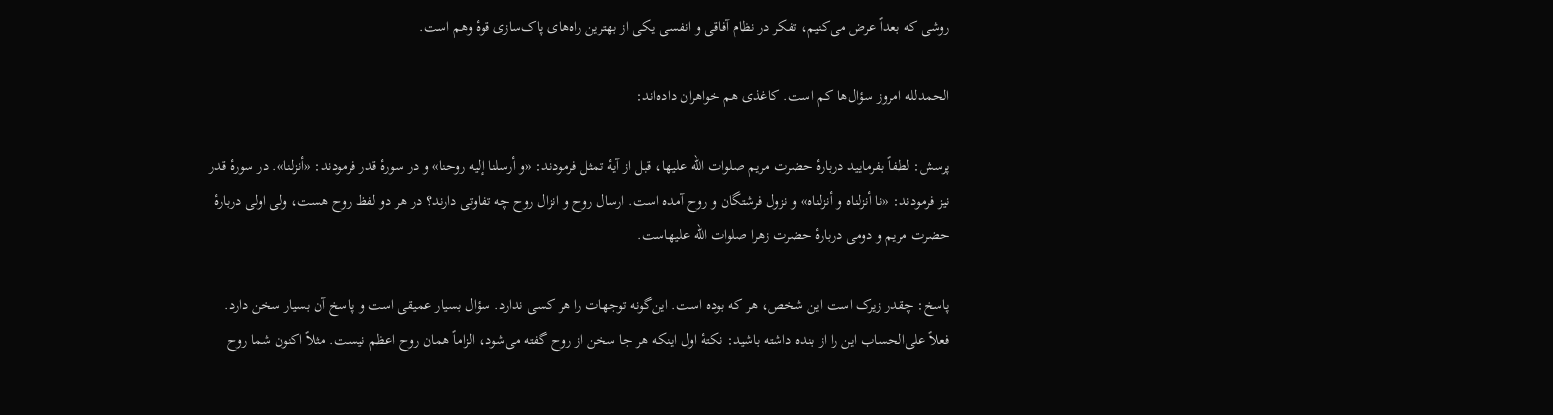روشی که بعداً عرض می‌کنیم، تفکر در نظام آفاقی و انفسی یکی از بهترین راه‌های پاک‌سازی قوهٔ وهم است.

الحمدلله امروز سؤال‌ها کم است. کاغذی هم خواهران داده‌اند:

پرسش: لطفاً بفرمایید دربارهٔ حضرت مریم صلوات الله علیها، قبل از آیهٔ تمثل فرمودند: «و أرسلنا إليه روحنا» و در سورهٔ قدر فرمودند: «أنزلنا». در سورهٔ قدر نیز فرمودند: «نا أنزلناه و أنزلناه» و نزول فرشتگان و روح آمده است. ارسال روح و انزال روح چه تفاوتی دارند؟ در هر دو لفظ روح هست، ولی اولی دربارهٔ حضرت مریم و دومی دربارهٔ حضرت زهرا صلوات الله علیهاست.

پاسخ: چقدر زیرک است این شخص، هر که بوده است. این‌گونه توجهات را هر کسی ندارد. سؤال بسیار عمیقی است و پاسخ آن بسیار سخن دارد. فعلاً علی‌الحساب این را از بنده داشته باشید: نکتهٔ اول اینکه هر جا سخن از روح گفته می‌شود، الزاماً همان روح اعظم نیست. مثلاً اکنون شما روح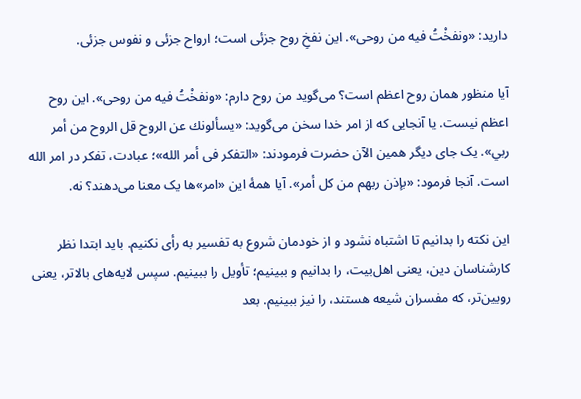دارید: «ونفخْتُ فیه من روحی». این نفخِ روح جزئی است؛ ارواح جزئی و نفوس جزئی.

آیا منظور همان روح اعظم است؟ می‌گوید من روح دارم: «ونفخْتُ فیه من روحی». این روح اعظم نیست. یا آنجایی که از امر خدا سخن می‌گوید: «يسألونك عن الروح قل الروح من أمر ربي». یک جای دیگر همین الآن حضرت فرمودند: «التفكر فی أمر الله»؛ عبادت، تفکر در امر الله است. آنجا فرمود: «بإذن ربهم من كل أمر». آیا همهٔ این «امر»ها یک معنا می‌دهند؟ نه.

این نکته را بدانیم تا اشتباه نشود و از خودمان شروع به تفسیر به رأی نکنیم. باید ابتدا نظر کارشناسان دین، یعنی اهل‌بیت، را بدانیم و ببینیم؛ تأویل را ببینیم. سپس لایه‌های بالاتر، یعنی رویین‌تر، که مفسران شیعه هستند، را نیز ببینیم. بعد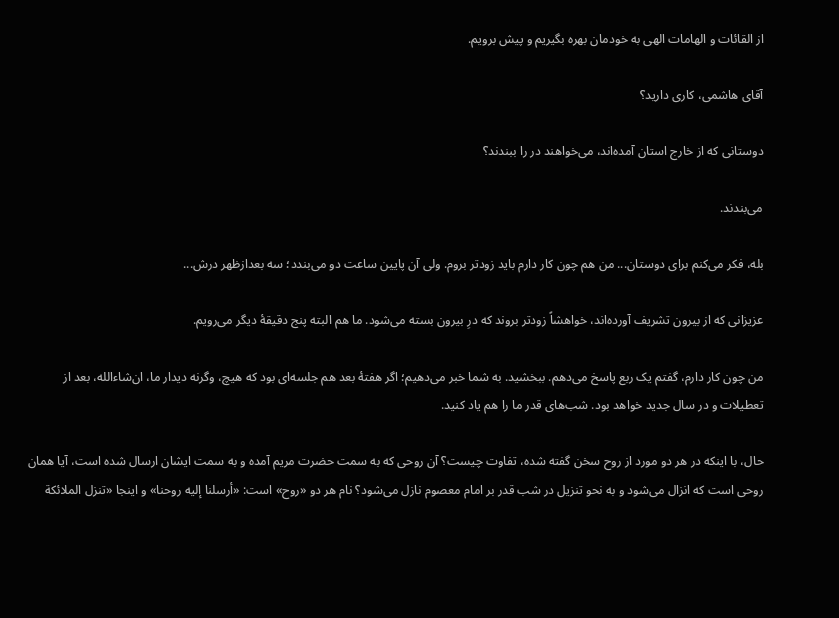از القائات و الهامات الهی به خودمان بهره بگیریم و پیش برویم.

آقای هاشمی، کاری دارید؟

دوستانی که از خارج استان آمده‌اند، می‌خواهند در را ببندند؟

می‌بندند.

بله، فکر می‌کنم برای دوستان... من هم چون کار دارم باید زودتر بروم. ولی آن پایین ساعت دو می‌بندد؛ سه بعدازظهر درش...

عزیزانی که از بیرون تشریف آورده‌اند، خواهشاً زودتر بروند که درِ بیرون بسته می‌شود. ما هم البته پنج دقیقهٔ دیگر می‌رویم.

من چون کار دارم، گفتم یک ربع پاسخ می‌دهم. ببخشید. به شما خبر می‌دهیم؛ اگر هفتهٔ بعد هم جلسه‌ای بود که هیچ، وگرنه دیدار ما، ان‌شاءالله، بعد از تعطیلات و در سال جدید خواهد بود. شب‌های قدر ما را هم یاد کنید.

حال، با اینکه در هر دو مورد از روح سخن گفته شده، تفاوت چیست؟ آن روحی که به سمت حضرت مریم آمده و به سمت ایشان ارسال شده است، آیا همان روحی است که انزال می‌شود و به نحو تنزیل در شب قدر بر امام معصوم نازل می‌شود؟ نام هر دو «روح» است: «أرسلنا إليه روحنا» و اینجا «تنزل الملائكة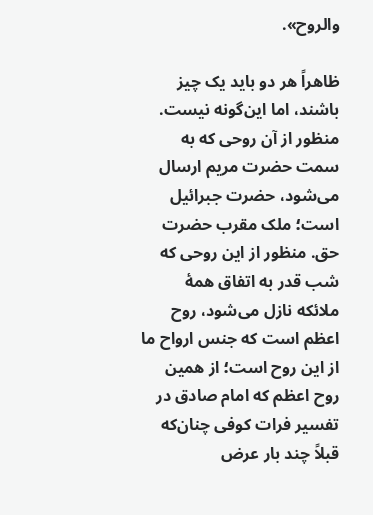والروح».

ظاهراً هر دو باید یک چیز باشند، اما این‌گونه نیست. منظور از آن روحی که به سمت حضرت مریم ارسال می‌شود، حضرت جبرائیل است؛ ملک مقرب حضرت حق. منظور از این روحی که شب قدر به اتفاق همهٔ ملائکه نازل می‌شود، روح اعظم است که جنس ارواح ما از این روح است؛ از همین روح اعظم که امام صادق در تفسیر فرات کوفی چنان‌که قبلاً چند بار عرض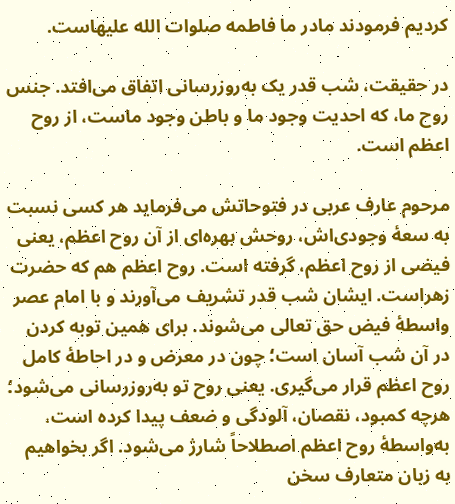کردیم فرمودند مادر ما فاطمه صلوات الله علیهاست.

در حقیقت، شب قدر یک به‌روزرسانی اتفاق می‌افتد. جنس روح ما، که احدیت وجود ما و باطن وجود ماست، از روح اعظم است.

مرحوم عارف عربی در فتوحاتش می‌فرماید هر کسی نسبت به سعهٔ وجودی‌اش، روحش بهره‌ای از آن روح اعظم، یعنی فیضی از روح اعظم، گرفته است. روح اعظم هم که حضرت زهراست. ایشان شب قدر تشریف می‌آورند و با امام عصر واسطهٔ فیض حق تعالی می‌شوند. برای همین توبه کردن در آن شب آسان است؛ چون در معرض و در احاطهٔ کامل روح اعظم قرار می‌گیری. یعنی روح تو به‌روزرسانی می‌شود؛ هرچه کمبود، نقصان، آلودگی و ضعف پیدا کرده است، به‌واسطهٔ روح اعظم اصطلاحاً شارژ می‌شود. اگر بخواهیم به زبان متعارف سخن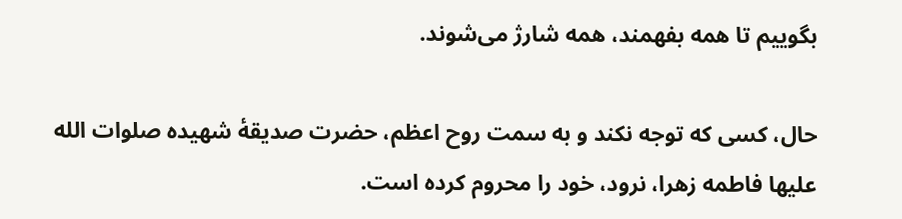بگوییم تا همه بفهمند، همه شارژ می‌شوند.

حال، کسی که توجه نکند و به سمت روح اعظم، حضرت صدیقهٔ شهیده صلوات الله عليها فاطمه زهرا، نرود، خود را محروم کرده است.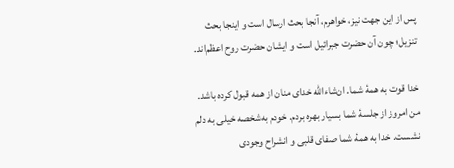پس از این جهت نیز، خواهرم، آنجا بحث ارسال است و اینجا بحث تنزیل؛ چون آن حضرت جبرائیل است و ایشان حضرت روح اعظم‌اند.

خدا قوت به همهٔ شما. ان‌شاءالله خدای منان از همه قبول کرده باشد. من امروز از جلسهٔ شما بسیار بهره بردم. خودم به‌شخصه خیلی به دلم نشست. خدا به همهٔ شما صفای قلبی و انشراح وجودی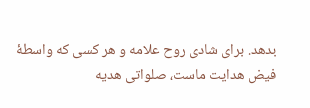بدهد. برای شادی روح علامه و هر کسی که واسطهٔ فیض هدایت ماست، صلواتی هدیه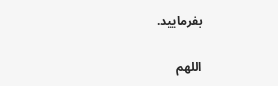بفرمایید.

اللهم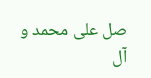صل على محمد و آل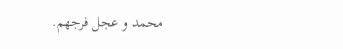محمد و عجل فرجهم.